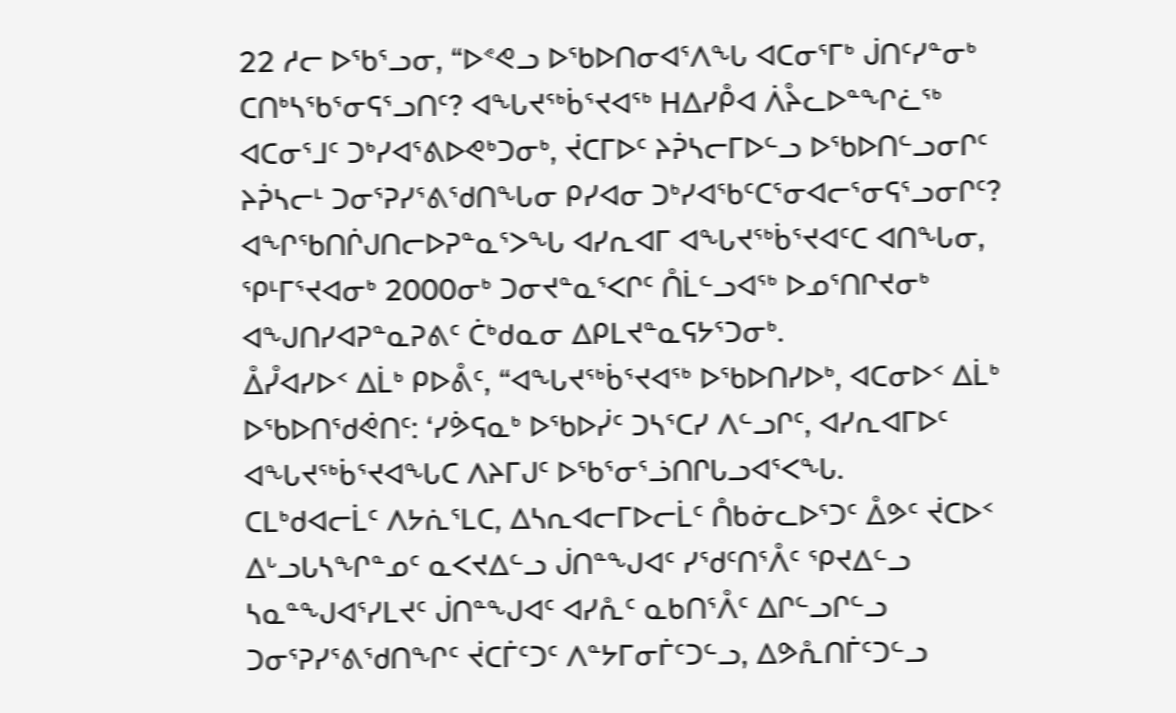22 ᓱᓕ ᐅᖃᕐᓗᓂ, “ᐅᕝᕙᓗ ᐅᖃᐅᑎᓂᐊᕐᐱᖓ ᐊᑕᓂᕐᒥᒃ ᒎᑎᑦᓯᓐᓂᒃ ᑕᑎᒃᓴᖃᕐᓂᕋᕐᓗᑎᑦ? ᐊᖓᔪᖅᑳᕐᔪᐊᖅ ᕼᐃᓯᑬᐊ ᐲᔧᓚᐅᓐᖏᓛᖅ ᐊᑕᓂᕐᒧᑦ ᑐᒃᓯᐊᕐᕕᐅᕙᒃᑐᓂᒃ, ᔫᑕᒥᐅᑦ ᔨᕉᓴᓕᒥᐅᓪᓗ ᐅᖃᐅᑎᓪᓗᓂᒋᑦ ᔨᕉᓴᓕᒻ ᑐᓂᕐᕈᓯᕐᕕᖁᑎᖓᓂ ᑭᓯᐊᓂ ᑐᒃᓯᐊᖃᑦᑕᕐᓂᐊᓕᕐᓂᕋᕐᓗᓂᒋᑦ?
ᐊᖏᖃᑎᒌᒍᑎᓕᐅᕈᓐᓇᕐᐳᖓ ᐊᓯᕆᐊᒥ ᐊᖓᔪᖅᑳᕐᔪᐊᑦᑕ ᐊᑎᖓᓂ, ᕿᒻᒥᕐᔪᐊᓂᒃ 2000ᓂᒃ ᑐᓂᔪᓐᓇᕐᐸᒋᑦ ᑍᒫᓪᓗᐊᖅ ᐅᓄᕐᑎᒋᔪᓂᒃ ᐊᖑᑎᓯᐊᕈᓐᓇᕈᕕᑦ ᑖᒃᑯᓇᓂ ᐃᑭᒪᔪᓐᓇᕋᔭᕐᑐᓂᒃ.
ᐂᓮᐊᓯᐅᑉ ᐃᒫᒃ ᑭᐅᕔᑦ, “ᐊᖓᔪᖅᑳᕐᔪᐊᖅ ᐅᖃᐅᑎᓯᐅᒃ, ᐊᑕᓂᐅᑉ ᐃᒫᒃ ᐅᖃᐅᑎᖁᕚᑎᑦ: ‘ᓯᕘᕋᓇᒃ ᐅᖃᐅᓰᑦ ᑐᓴᕐᑕᓯ ᐱᓪᓗᒋᑦ, ᐊᓯᕆᐊᒥᐅᑦ ᐊᖓᔪᖅᑳᕐᔪᐊᖓᑕ ᐱᔨᒥᒍᑦ ᐅᖃᕐᓂᕐᓘᑎᒋᒐᓗᐊᕐᐸᖓ.
ᑕᒪᒃᑯᐊᓕᒫᑦ ᐱᔭᕇᕐᒪᑕ, ᐃᓴᕆᐊᓕᒥᐅᓕᒫᑦ ᑍᑲᓃᓚᐅᕐᑐᑦ ᐂᕗᑦ ᔫᑕᐅᑉ ᐃᒡᓗᒐᓴᖏᓐᓄᑦ ᓇᐸᔪᐃᓪᓗ ᒎᑎᓐᖑᐊᑦ ᓯᖁᑦᑎᕐᐰᑦ ᕿᔪᐃᓪᓗ ᓴᓇᓐᖑᐊᕐᓯᒪᔪᑦ ᒎᑎᓐᖑᐊᑦ ᐊᓯᕅᑦ ᓇᑲᑎᕐᐰᑦ ᐃᒋᓪᓗᒋᓪᓗ ᑐᓂᕐᕈᓯᕐᕕᖁᑎᖏᑦ ᔫᑕᒦᑦᑐᑦ ᐱᓐᔭᒥᓂᒦᑦᑐᓪᓗ, ᐃᕗᕅᑎᒦᑦᑐᓪᓗ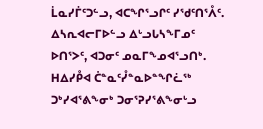ᒫᓇᓯᒦᑦᑐᓪᓗ, ᐊᑕᖏᕐᓗᒋᑦ ᓯᖁᑦᑎᕐᐰᑦ. ᐃᓴᕆᐊᓕᒥᐅᓪᓗ ᐃᒡᓗᒐᓴᖕᒥᓄᑦ ᐅᑎᕐᐳᑦ, ᐊᑐᓂᑦ ᓄᓇᒥᖕᓄᐊᕐᓗᑎᒃ.
ᕼᐃᓯᑬᐊ ᑖᓐᓇᑦᓮᓐᓇᐅᓐᖏᓛᖅ ᑐᒃᓯᐊᕐᕕᖕᓂᒃ ᑐᓂᕐᕈᓯᕐᕕᖕᓂᒡᓗ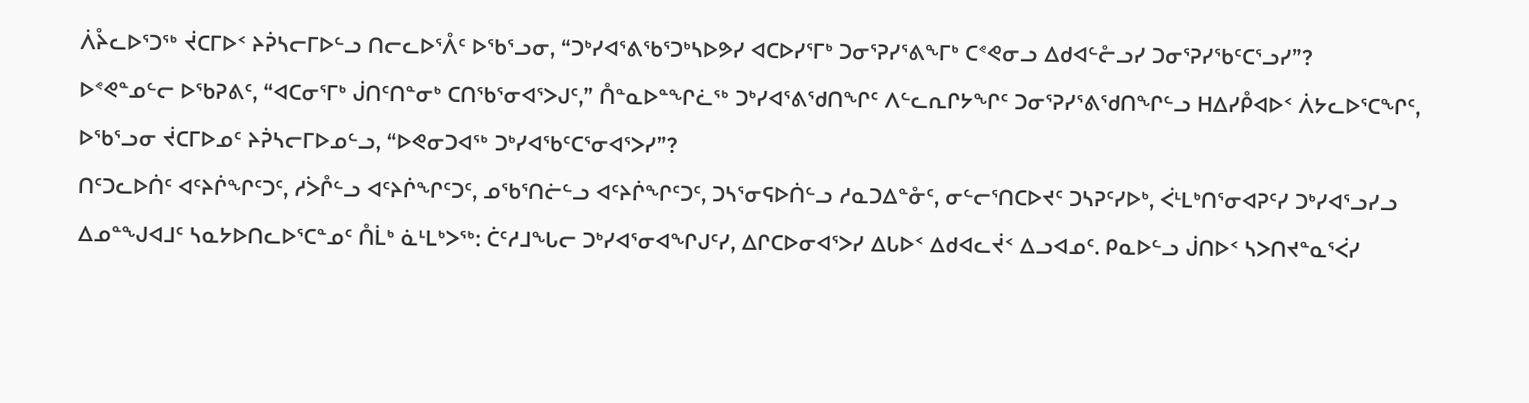ᐲᔧᓚᐅᕐᑐᖅ ᔫᑕᒥᐅᑉ ᔨᕉᓴᓕᒥᐅᓪᓗ ᑎᓕᓚᐅᕐᐰᑦ ᐅᖃᕐᓗᓂ, “ᑐᒃᓯᐊᕐᕕᖃᕐᑐᒃᓴᐅᕗᓯ ᐊᑕᐅᓯᕐᒥᒃ ᑐᓂᕐᕈᓯᕐᕕᖕᒥᒃ ᑕᕝᕙᓂᓗ ᐃᑯᐊᓪᓔᓗᓯ ᑐᓂᕐᕈᓯᖃᑦᑕᕐᓗᓯ”?
ᐅᕝᕙᓐᓄᓪᓕ ᐅᖃᕈᕕᑦ, “ᐊᑕᓂᕐᒥᒃ ᒎᑎᑦᑎᓐᓂᒃ ᑕᑎᖃᕐᓂᐊᕐᐳᒍᑦ,” ᑍᓐᓇᐅᓐᖏᓛᖅ ᑐᒃᓯᐊᕐᕕᖁᑎᖏᑦ ᐱᓪᓚᕆᒋᔭᖏᑦ ᑐᓂᕐᕈᓯᕐᕕᖁᑎᖏᓪᓗ ᕼᐃᓯᑬᐊᐅᑉ ᐲᔭᓚᐅᕐᑕᖏᑦ, ᐅᖃᕐᓗᓂ ᔫᑕᒥᐅᓄᑦ ᔨᕉᓴᓕᒥᐅᓄᓪᓗ, “ᐅᕙᓂᑐᐊᖅ ᑐᒃᓯᐊᖃᑦᑕᕐᓂᐊᕐᐳᓯ”?
ᑎᑦᑐᓚᐅᑏᑦ ᐊᑦᔨᒌᖏᑦᑐᑦ, ᓱᐴᒊᓪᓗ ᐊᑦᔨᒌᖏᑦᑐᑦ, ᓄᖃᕐᑎᓖᓪᓗ ᐊᑦᔨᒌᖏᑦᑐᑦ, ᑐᓴᕐᓂᕋᐅᑏᓪᓗ ᓱᓇᑐᐃᓐᓁᑦ, ᓂᓪᓕᕐᑎᑕᐅᔪᑦ ᑐᓴᕈᑦᓯᐅᒃ, ᐹᒻᒪᒃᑎᕐᓂᐊᕈᑦᓯ ᑐᒃᓯᐊᕐᓗᓯᓗ ᐃᓄᓐᖑᐊᒧᑦ ᓴᓇᔭᐅᑎᓚᐅᕐᑕᓐᓄᑦ ᑍᒫᒃ ᓈᒻᒪᒃᐳᖅ: ᑖᑦᓱᒧᖓᓕ ᑐᒃᓯᐊᕐᓂᐊᖏᒍᑦᓯ, ᐃᒋᑕᐅᓂᐊᕐᐳᓯ ᐃᒐᐅᑉ ᐃᑯᐊᓚᔫᑉ ᐃᓗᐊᓄᑦ. ᑭᓇᐅᓪᓗ ᒎᑎᐅᑉ ᓴᐳᑎᔪᓐᓇᕐᐹᓯ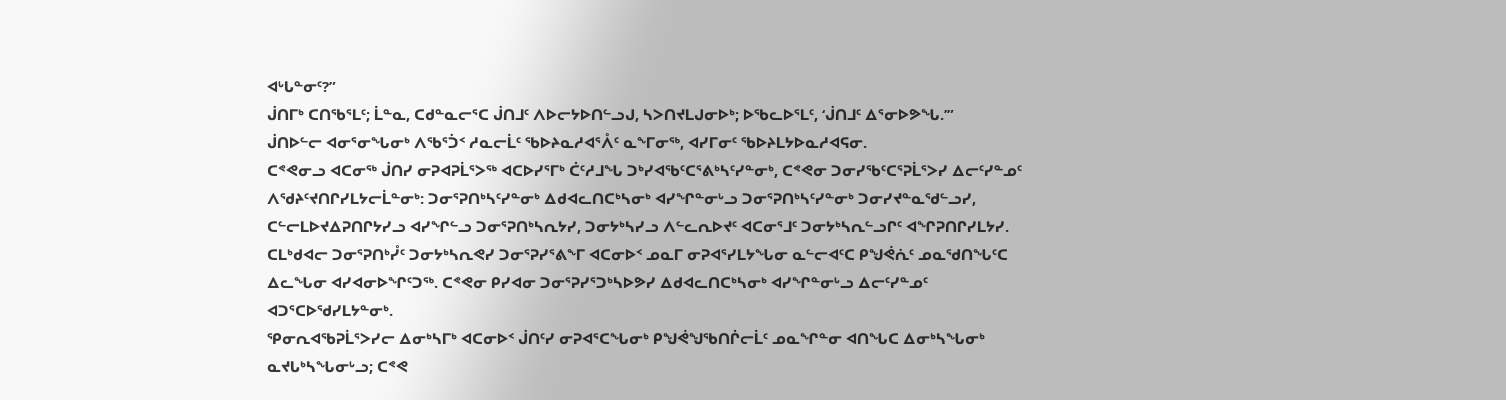ᐊᒡᒐᓐᓂᑦ?”
ᒎᑎᒥᒃ ᑕᑎᖃᕐᒪᑦ; ᒫᓐᓇ, ᑕᑯᓐᓇᓕᕐᑕ ᒎᑎᒧᑦ ᐱᐅᓕᔭᐅᑎᓪᓗᒍ, ᓴᐳᑎᔪᒪᒍᓂᐅᒃ; ᐅᖃᓚᐅᕐᒪᑦ, ‘ᒎᑎᒧᑦ ᐃᕐᓂᐅᕗᖓ.’”
ᒎᑎᐅᓪᓕ ᐊᓂᕐᓂᖓᓂᒃ ᐱᖃᕐᑑᑉ ᓱᓇᓕᒫᑦ ᖃᐅᔨᓇᓱᐊᕐᐰᑦ ᓇᖕᒥᓂᖅ, ᐊᓯᒥᓂᑦ ᖃᐅᔨᒪᔭᐅᓇᓱᐊᕋᓂ.
ᑕᕝᕙᓂᓗ ᐊᑕᓂᖅ ᒎᑎᓯ ᓂᕈᐊᕈᒫᕐᐳᖅ ᐊᑕᐅᓯᕐᒥᒃ ᑖᑦᓱᒧᖓ ᑐᒃᓯᐊᖃᑦᑕᕐᕕᒃᓴᑦᓯᓐᓂᒃ, ᑕᕝᕙᓂ ᑐᓂᓯᖃᑦᑕᕐᕈᒫᕐᐳᓯ ᐃᓕᑦᓯᓐᓄᑦ ᐱᖁᔨᑦᔪᑎᒋᓯᒪᔭᓕᒫᓐᓂᒃ: ᑐᓂᕐᕈᑎᒃᓴᑦᓯᓐᓂᒃ ᐃᑯᐊᓚᑎᑕᒃᓴᓂᒃ ᐊᓯᖏᓐᓂᒡᓗ ᑐᓂᕐᕈᑎᒃᓴᑦᓯᓐᓂᒃ ᑐᓂᓯᔪᓐᓇᖁᓪᓗᓯ, ᑕᓪᓕᒪᐅᔪᐃᕈᑎᒋᔭᓯᓗ ᐊᓯᖏᓪᓗ ᑐᓂᕐᕈᑎᒃᓴᕆᔭᓯ, ᑐᓂᔭᒃᓴᓯᓗ ᐱᓪᓚᕆᐅᔪᑦ ᐊᑕᓂᕐᒧᑦ ᑐᓂᔭᒃᓴᕆᓪᓗᒋᑦ ᐊᖏᕈᑎᒋᓯᒪᔭᓯ.
ᑕᒪᒃᑯᐊᓕ ᑐᓂᕐᕈᑎᒃᓮᑦ ᑐᓂᔭᒃᓴᕆᕙᓯ ᑐᓂᕐᕈᓯᕐᕕᖕᒥ ᐊᑕᓂᐅᑉ ᓄᓇᒥ ᓂᕈᐊᕐᓯᒪᔭᖓᓂ ᓇᓪᓕᐊᑦᑕ ᑭᖑᕚᕇᑦ ᓄᓇᖁᑎᖓᑦᑕ ᐃᓚᖓᓂ ᐊᓯᐊᓂᐅᖏᑦᑐᖅ. ᑕᕝᕙᓂ ᑭᓯᐊᓂ ᑐᓂᕐᕈᓯᕐᑐᒃᓴᐅᕗᓯ ᐃᑯᐊᓚᑎᑕᒃᓴᓂᒃ ᐊᓯᖏᓐᓂᒡᓗ ᐃᓕᑦᓯᓐᓄᑦ ᐊᑐᕐᑕᐅᖁᓯᒪᔭᓐᓂᒃ.
ᕿᓂᕆᐊᖃᕈᒫᕐᐳᓯᓕ ᐃᓂᒃᓴᒥᒃ ᐊᑕᓂᐅᑉ ᒎᑎᑦᓯ ᓂᕈᐊᕐᑕᖓᓂᒃ ᑭᖑᕚᖑᖃᑎᒌᓕᒫᑦ ᓄᓇᖏᓐᓂ ᐊᑎᖓᑕ ᐃᓂᒃᓴᖓᓂᒃ ᓇᔪᒐᒃᓴᖓᓂᒡᓗ; ᑕᕝᕙ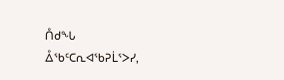ᑍᑯᖓ ᐂᖃᑦᑕᕆᐊᖃᕈᒫᕐᐳᓯ,